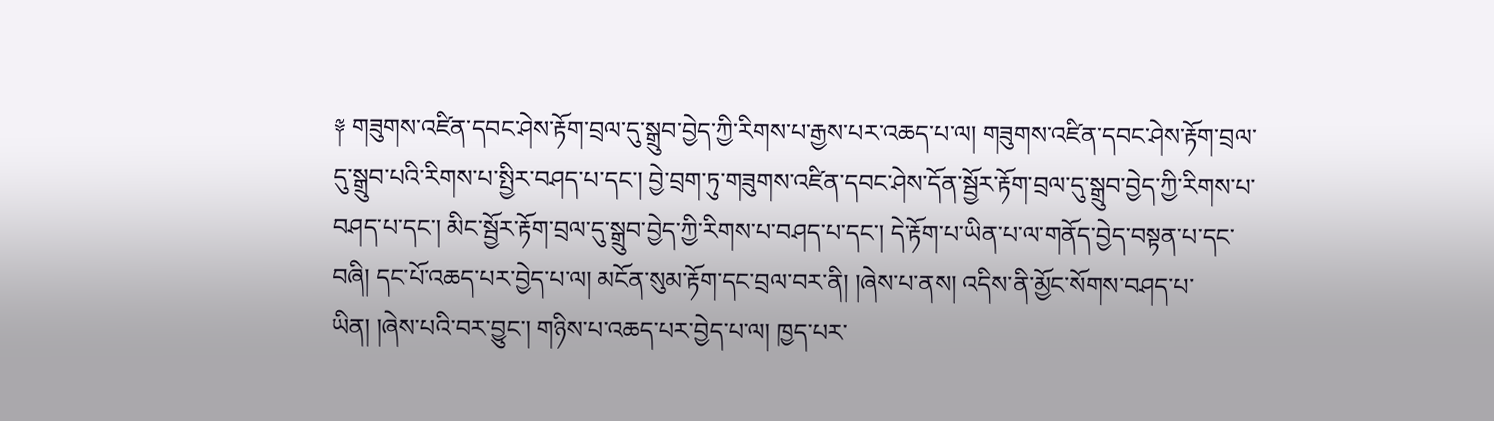༈ གཟུགས་འཛིན་དབང་ཤེས་རྟོག་བྲལ་དུ་སྒྲུབ་བྱེད་ཀྱི་རིགས་པ་རྒྱས་པར་འཆད་པ་ལ། གཟུགས་འཛིན་དབང་ཤེས་རྟོག་བྲལ་དུ་སྒྲུབ་པའི་རིགས་པ་སྤྱིར་བཤད་པ་དང་། བྱེ་བྲག་ཏུ་གཟུགས་འཛིན་དབང་ཤེས་དོན་སྦྱོར་རྟོག་བྲལ་དུ་སྒྲུབ་བྱེད་ཀྱི་རིགས་པ་བཤད་པ་དང་། མིང་སྦྱོར་རྟོག་བྲལ་དུ་སྒྲུབ་བྱེད་ཀྱི་རིགས་པ་བཤད་པ་དང་། དེ་རྟོག་པ་ཡིན་པ་ལ་གནོད་བྱེད་བསྟན་པ་དང་བཞི། དང་པོ་འཆད་པར་བྱེད་པ་ལ། མངོན་སུམ་རྟོག་དང་བྲལ་བར་ནི། །ཞེས་པ་ནས། འདིས་ནི་མྱོང་སོགས་བཤད་པ་ཡིན། །ཞེས་པའི་བར་བྱུང་། གཉིས་པ་འཆད་པར་བྱེད་པ་ལ། ཁྱད་པར་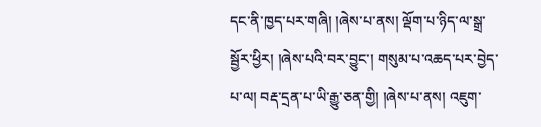དང་ནི་ཁྱད་པར་གཞི། །ཞེས་པ་ནས། ལྡོག་པ་ཉིད་ལ་སྒྲ་སྦྱོར་ཕྱིར། །ཞེས་པའི་བར་བྱུང་། གསུམ་པ་འཆད་པར་བྱེད་པ་ལ། བརྡ་དྲན་པ་ཡི་རྒྱུ་ཅན་གྱི། །ཞེས་པ་ནས། འཇུག་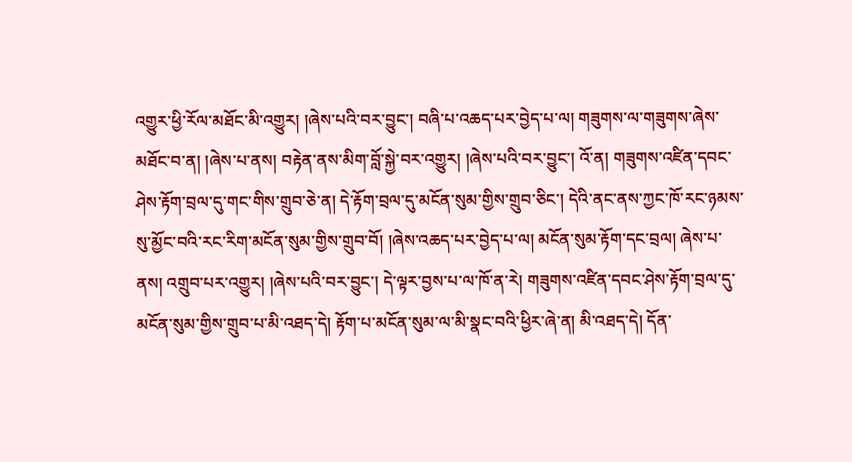འགྱུར་ཕྱི་རོལ་མཐོང་མི་འགྱུར། །ཞེས་པའི་བར་བྱུང་། བཞི་པ་འཆད་པར་བྱེད་པ་ལ། གཟུགས་ལ་གཟུགས་ཞེས་མཐོང་བ་ན། །ཞེས་པ་ནས། བརྟེན་ནས་མིག་བློ་སྐྱེ་བར་འགྱུར། །ཞེས་པའི་བར་བྱུང་། འོ་ན། གཟུགས་འཛིན་དབང་ཤེས་རྟོག་བྲལ་དུ་གང་གིས་གྲུབ་ཅེ་ན། དེ་རྟོག་བྲལ་དུ་མངོན་སུམ་གྱིས་གྲུབ་ཅིང་། དེའི་ནང་ནས་ཀྱང་ཁོ་རང་ཉམས་སུ་མྱོང་བའི་རང་རིག་མངོན་སུམ་གྱིས་གྲུབ་བོ། །ཞེས་འཆད་པར་བྱེད་པ་ལ། མངོན་སུམ་རྟོག་དང་བྲལ། ཞེས་པ་ནས། འགྲུབ་པར་འགྱུར། །ཞེས་པའི་བར་བྱུང་། དེ་ལྟར་བྱས་པ་ལ་ཁོ་ན་རེ། གཟུགས་འཛིན་དབང་ཤེས་རྟོག་བྲལ་དུ་མངོན་སུམ་གྱིས་གྲུབ་པ་མི་འཐད་དེ། རྟོག་པ་མངོན་སུམ་ལ་མི་སྣང་བའི་ཕྱིར་ཞེ་ན། མི་འཐད་དེ། དོན་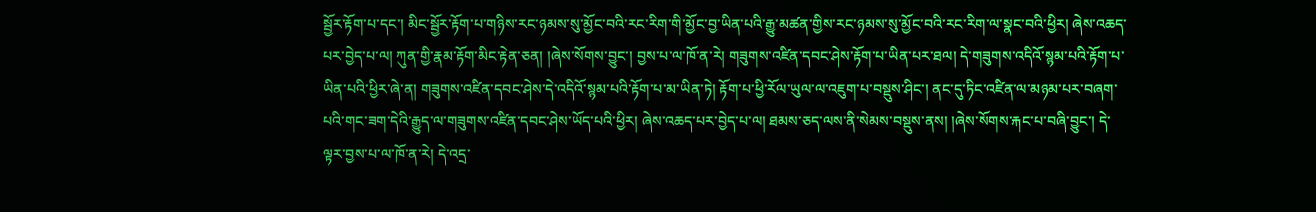སྦྱོར་རྟོག་པ་དང་། མིང་སྦྱོར་རྟོག་པ་གཉིས་རང་ཉམས་སུ་མྱོང་བའི་རང་རིག་གི་མྱོང་བྱ་ཡིན་པའི་རྒྱུ་མཚན་གྱིས་རང་ཉམས་སུ་མྱོང་བའི་རང་རིག་ལ་སྣང་བའི་ཕྱིར། ཞེས་འཆད་པར་བྱེད་པ་ལ། ཀུན་གྱི་རྣམ་རྟོག་མིང་རྟེན་ཅན། །ཞེས་སོགས་བྱུང་། བྱས་པ་ལ་ཁོ་ན་རེ། གཟུགས་འཛིན་དབང་ཤེས་རྟོག་པ་ཡིན་པར་ཐལ། དེ་གཟུགས་འདིའོ་སྙམ་པའི་རྟོག་པ་ཡིན་པའི་ཕྱིར་ཞེ་ན། གཟུགས་འཛིན་དབང་ཤེས་དེ་འདིའོ་སྙམ་པའི་རྟོག་པ་མ་ཡིན་ཏེ། རྟོག་པ་ཕྱི་རོལ་ཡུལ་ལ་འཇུག་པ་བསྡུས་ཤིང་། ནང་དུ་ཏིང་འཛིན་ལ་མཉམ་པར་བཞག་པའི་གང་ཟག་དེའི་རྒྱུད་ལ་གཟུགས་འཛིན་དབང་ཤེས་ཡོད་པའི་ཕྱིར། ཞེས་འཆད་པར་བྱེད་པ་ལ། ཐམས་ཅད་ལས་ནི་སེམས་བསྡུས་ནས། །ཞེས་སོགས་རྐང་པ་བཞི་བྱུང་། དེ་ལྟར་བྱས་པ་ལ་ཁོ་ན་རེ། དེ་འདྲ་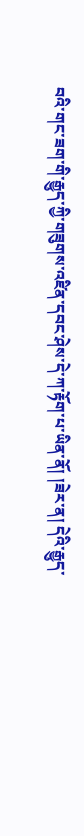བའི་གང་ཟག་གི་རྒྱུད་ཀྱི་གཟུགས་འཛིན་དབང་ཤེས་དེ་ཀ་རྟོག་པ་ཡིན་ནོ། །ཟེར་ན། དེའི་རྒྱུད་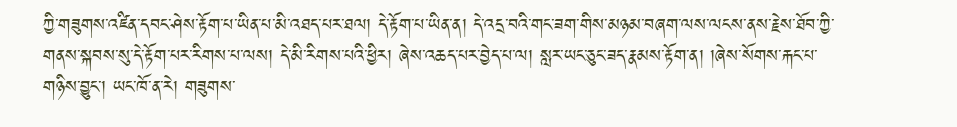ཀྱི་གཟུགས་འཛིན་དབང་ཤེས་རྟོག་པ་ཡིན་པ་མི་འཐད་པར་ཐལ། དེ་རྟོག་པ་ཡིན་ན། དེ་འདྲ་བའི་གང་ཟག་གིས་མཉམ་བཞག་ལས་ལངས་ནས་རྗེས་ཐོབ་ཀྱི་གནས་སྐབས་སུ་དེ་རྟོག་པར་རིགས་པ་ལས། དེ་མི་རིགས་པའི་ཕྱིར། ཞེས་འཆད་པར་བྱེད་པ་ལ། སླར་ཡང་ཅུང་ཟད་རྣམས་རྟོག་ན། །ཞེས་སོགས་རྐང་པ་གཉིས་བྱུང་། ཡང་ཁོ་ན་རེ། གཟུགས་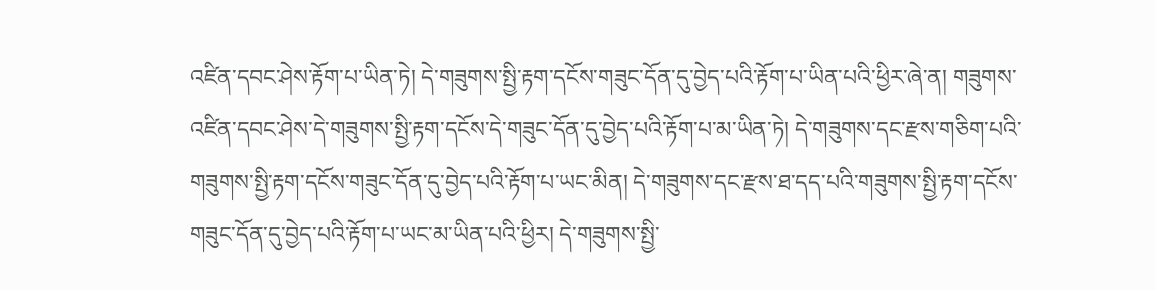འཛིན་དབང་ཤེས་རྟོག་པ་ཡིན་ཏེ། དེ་གཟུགས་སྤྱི་རྟག་དངོས་གཟུང་དོན་དུ་བྱེད་པའི་རྟོག་པ་ཡིན་པའི་ཕྱིར་ཞེ་ན། གཟུགས་འཛིན་དབང་ཤེས་དེ་གཟུགས་སྤྱི་རྟག་དངོས་དེ་གཟུང་དོན་དུ་བྱེད་པའི་རྟོག་པ་མ་ཡིན་ཏེ། དེ་གཟུགས་དང་རྫས་གཅིག་པའི་གཟུགས་སྤྱི་རྟག་དངོས་གཟུང་དོན་དུ་བྱེད་པའི་རྟོག་པ་ཡང་མིན། དེ་གཟུགས་དང་རྫས་ཐ་དད་པའི་གཟུགས་སྤྱི་རྟག་དངོས་གཟུང་དོན་དུ་བྱེད་པའི་རྟོག་པ་ཡང་མ་ཡིན་པའི་ཕྱིར། དེ་གཟུགས་སྤྱི་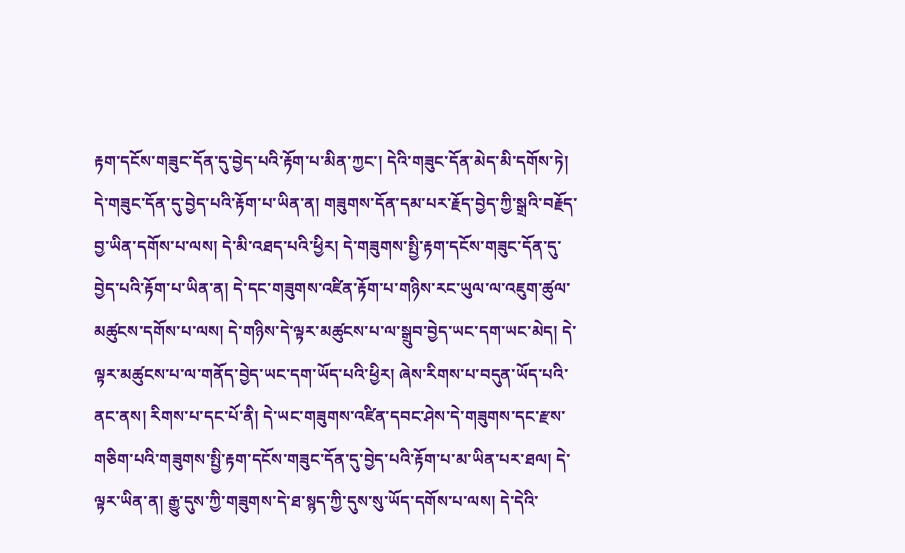རྟག་དངོས་གཟུང་དོན་དུ་བྱེད་པའི་རྟོག་པ་མིན་ཀྱང་། དེའི་གཟུང་དོན་མེད་མི་དགོས་ཏེ། དེ་གཟུང་དོན་དུ་བྱེད་པའི་རྟོག་པ་ཡིན་ན། གཟུགས་དོན་དམ་པར་རྗོད་བྱེད་ཀྱི་སྒྲའི་བརྗོད་བྱ་ཡིན་དགོས་པ་ལས། དེ་མི་འཐད་པའི་ཕྱིར། དེ་གཟུགས་སྤྱི་རྟག་དངོས་གཟུང་དོན་དུ་བྱེད་པའི་རྟོག་པ་ཡིན་ན། དེ་དང་གཟུགས་འཛིན་རྟོག་པ་གཉིས་རང་ཡུལ་ལ་འཇུག་ཚུལ་མཚུངས་དགོས་པ་ལས། དེ་གཉིས་དེ་ལྟར་མཚུངས་པ་ལ་སྒྲུབ་བྱེད་ཡང་དག་ཡང་མེད། དེ་ལྟར་མཚུངས་པ་ལ་གནོད་བྱེད་ཡང་དག་ཡོད་པའི་ཕྱིར། ཞེས་རིགས་པ་བདུན་ཡོད་པའི་ནང་ནས། རིགས་པ་དང་པོ་ནི། དེ་ཡང་གཟུགས་འཛིན་དབང་ཤེས་དེ་གཟུགས་དང་རྫས་གཅིག་པའི་གཟུགས་སྤྱི་རྟག་དངོས་གཟུང་དོན་དུ་བྱེད་པའི་རྟོག་པ་མ་ཡིན་པར་ཐལ། དེ་ལྟར་ཡིན་ན། རྒྱུ་དུས་ཀྱི་གཟུགས་དེ་ཐ་སྙད་ཀྱི་དུས་སུ་ཡོད་དགོས་པ་ལས། དེ་དེའི་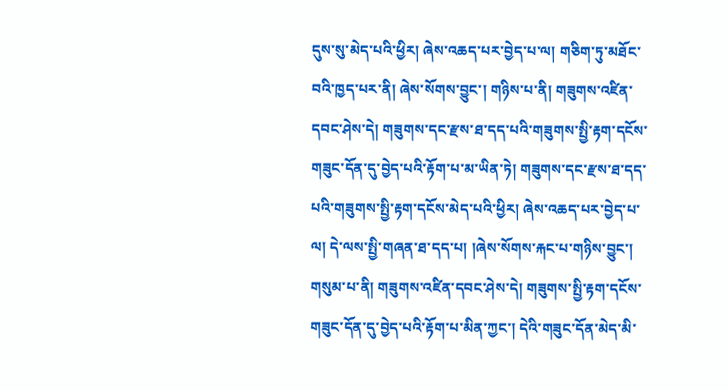དུས་སུ་མེད་པའི་ཕྱིར། ཞེས་འཆད་པར་བྱེད་པ་ལ། གཅིག་ཏུ་མཐོང་བའི་ཁྱད་པར་ནི། ཞེས་སོགས་བྱུང་། གཉིས་པ་ནི། གཟུགས་འཛིན་དབང་ཤེས་དེ། གཟུགས་དང་རྫས་ཐ་དད་པའི་གཟུགས་སྤྱི་རྟག་དངོས་གཟུང་དོན་དུ་བྱེད་པའི་རྟོག་པ་མ་ཡིན་ཏེ། གཟུགས་དང་རྫས་ཐ་དད་པའི་གཟུགས་སྤྱི་རྟག་དངོས་མེད་པའི་ཕྱིར། ཞེས་འཆད་པར་བྱེད་པ་ལ། དེ་ལས་སྤྱི་གཞན་ཐ་དད་པ། །ཞེས་སོགས་རྐང་པ་གཉིས་བྱུང་། གསུམ་པ་ནི། གཟུགས་འཛིན་དབང་ཤེས་དེ། གཟུགས་སྤྱི་རྟག་དངོས་གཟུང་དོན་དུ་བྱེད་པའི་རྟོག་པ་མིན་ཀྱང་། དེའི་གཟུང་དོན་མེད་མི་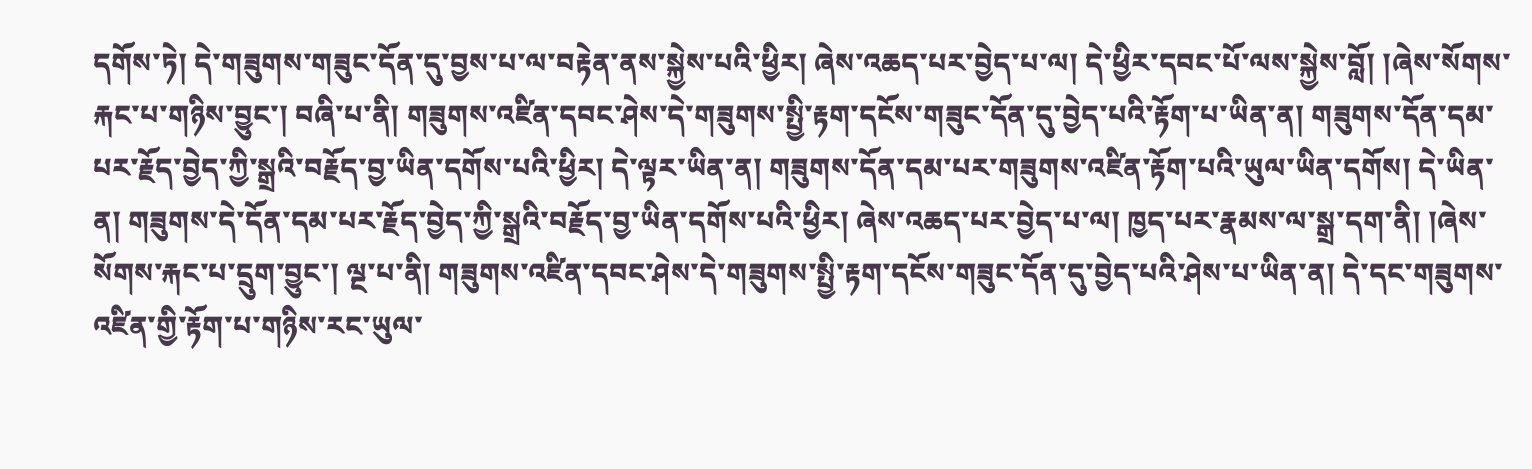དགོས་ཏེ། དེ་གཟུགས་གཟུང་དོན་དུ་བྱས་པ་ལ་བརྟེན་ནས་སྐྱེས་པའི་ཕྱིར། ཞེས་འཆད་པར་བྱེད་པ་ལ། དེ་ཕྱིར་དབང་པོ་ལས་སྐྱེས་བློ། །ཞེས་སོགས་རྐང་པ་གཉིས་བྱུང་། བཞི་པ་ནི། གཟུགས་འཛིན་དབང་ཤེས་དེ་གཟུགས་སྤྱི་རྟག་དངོས་གཟུང་དོན་དུ་བྱེད་པའི་རྟོག་པ་ཡིན་ན། གཟུགས་དོན་དམ་པར་རྗོད་བྱེད་ཀྱི་སྒྲའི་བརྗོད་བྱ་ཡིན་དགོས་པའི་ཕྱིར། དེ་ལྟར་ཡིན་ན། གཟུགས་དོན་དམ་པར་གཟུགས་འཛིན་རྟོག་པའི་ཡུལ་ཡིན་དགོས། དེ་ཡིན་ན། གཟུགས་དེ་དོན་དམ་པར་རྗོད་བྱེད་ཀྱི་སྒྲའི་བརྗོད་བྱ་ཡིན་དགོས་པའི་ཕྱིར། ཞེས་འཆད་པར་བྱེད་པ་ལ། ཁྱད་པར་རྣམས་ལ་སྒྲ་དག་ནི། །ཞེས་སོགས་རྐང་པ་དྲུག་བྱུང་། ལྔ་པ་ནི། གཟུགས་འཛིན་དབང་ཤེས་དེ་གཟུགས་སྤྱི་རྟག་དངོས་གཟུང་དོན་དུ་བྱེད་པའི་ཤེས་པ་ཡིན་ན། དེ་དང་གཟུགས་འཛིན་གྱི་རྟོག་པ་གཉིས་རང་ཡུལ་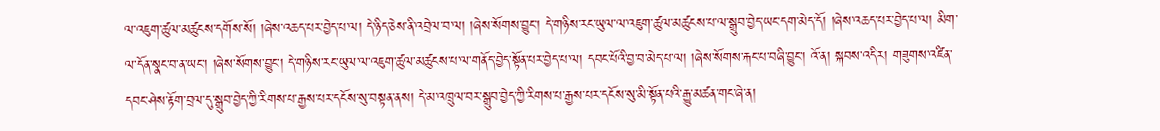ལ་འཇུག་ཚུལ་མཚུངས་དགོས་སོ། །ཞེས་འཆད་པར་བྱེད་པ་ལ། དེ་ཉིད་ཅེས་ནི་འབྲེལ་བ་ལ། །ཞེས་སོགས་བྱུང་། དེ་གཉིས་རང་ཡུལ་ལ་འཇུག་ཚུལ་མཚུངས་པ་ལ་སྒྲུབ་བྱེད་ཡང་དག་མེད་དོ། །ཞེས་འཆད་པར་བྱེད་པ་ལ། མིག་ལ་དོན་སྣང་བ་ན་ཡང་། །ཞེས་སོགས་བྱུང་། དེ་གཉིས་རང་ཡུལ་ལ་འཇུག་ཚུལ་མཚུངས་པ་ལ་གནོད་བྱེད་སྟོན་པར་བྱེད་པ་ལ། དབང་པོའི་བྱ་བ་མེད་པ་ལ། །ཞེས་སོགས་རྐང་པ་བཞི་བྱུང་། འོ་ན། སྐབས་འདིར། གཟུགས་འཛིན་དབང་ཤེས་རྟོག་བྲལ་དུ་སྒྲུབ་བྱེད་ཀྱི་རིགས་པ་རྒྱས་པར་དངོས་སུ་བསྟན་ནས། དེ་མ་འཁྲུལ་བར་སྒྲུབ་བྱེད་ཀྱི་རིགས་པ་རྒྱས་པར་དངོས་སུ་མི་སྟོན་པའི་རྒྱུ་མཚན་གང་ཞེ་ན།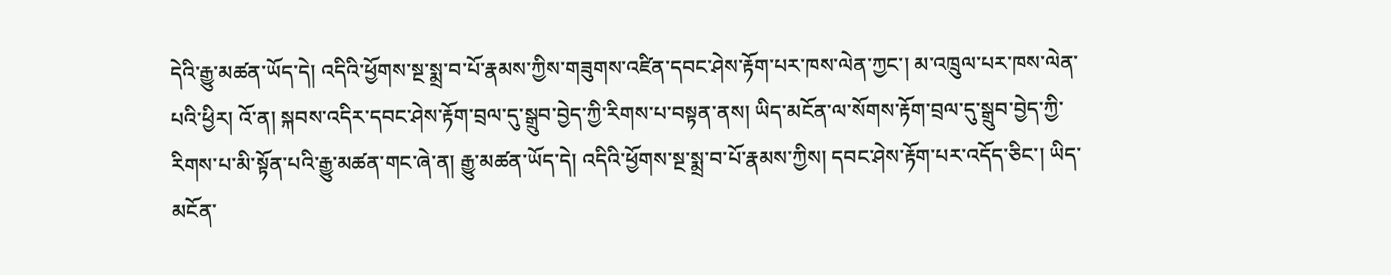དེའི་རྒྱུ་མཚན་ཡོད་དེ། འདིའི་ཕྱོགས་སྔ་སྨྲ་བ་པོ་རྣམས་ཀྱིས་གཟུགས་འཛིན་དབང་ཤེས་རྟོག་པར་ཁས་ལེན་ཀྱང་། མ་འཁྲུལ་པར་ཁས་ལེན་པའི་ཕྱིར། འོ་ན། སྐབས་འདིར་དབང་ཤེས་རྟོག་བྲལ་དུ་སྒྲུབ་བྱེད་ཀྱི་རིགས་པ་བསྟན་ནས། ཡིད་མངོན་ལ་སོགས་རྟོག་བྲལ་དུ་སྒྲུབ་བྱེད་ཀྱི་རིགས་པ་མི་སྟོན་པའི་རྒྱུ་མཚན་གང་ཞེ་ན། རྒྱུ་མཚན་ཡོད་དེ། འདིའི་ཕྱོགས་སྔ་སྨྲ་བ་པོ་རྣམས་ཀྱིས། དབང་ཤེས་རྟོག་པར་འདོད་ཅིང་། ཡིད་མངོན་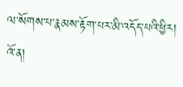ལ་སོགས་པ་རྣམས་རྟོག་པར་མི་འདོད་པའི་ཕྱིར། འོ་ན།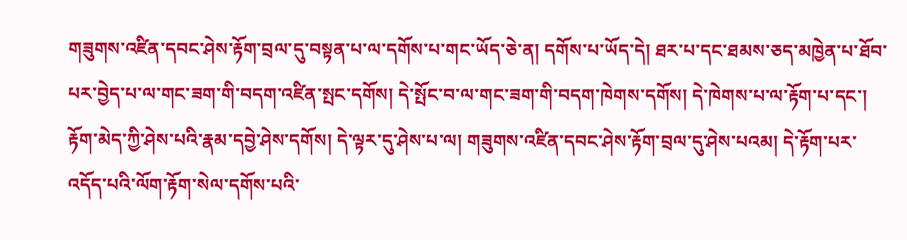གཟུགས་འཛིན་དབང་ཤེས་རྟོག་བྲལ་དུ་བསྟན་པ་ལ་དགོས་པ་གང་ཡོད་ཅེ་ན། དགོས་པ་ཡོད་དེ། ཐར་པ་དང་ཐམས་ཅད་མཁྱེན་པ་ཐོབ་པར་བྱེད་པ་ལ་གང་ཟག་གི་བདག་འཛིན་སྤང་དགོས། དེ་སྤོང་བ་ལ་གང་ཟག་གི་བདག་ཁེགས་དགོས། དེ་ཁེགས་པ་ལ་རྟོག་པ་དང་། རྟོག་མེད་ཀྱི་ཤེས་པའི་རྣམ་དབྱེ་ཤེས་དགོས། དེ་ལྟར་དུ་ཤེས་པ་ལ། གཟུགས་འཛིན་དབང་ཤེས་རྟོག་བྲལ་དུ་ཤེས་པའམ། དེ་རྟོག་པར་འདོད་པའི་ལོག་རྟོག་སེལ་དགོས་པའི་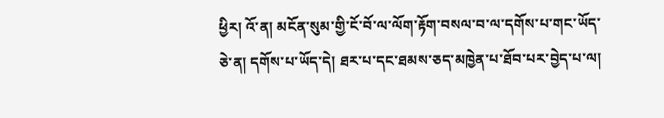ཕྱིར། འོ་ན། མངོན་སུམ་གྱི་ངོ་བོ་ལ་ལོག་རྟོག་བསལ་བ་ལ་དགོས་པ་གང་ཡོད་ཅེ་ན། དགོས་པ་ཡོད་དེ། ཐར་པ་དང་ཐམས་ཅད་མཁྱེན་པ་ཐོབ་པར་བྱེད་པ་ལ།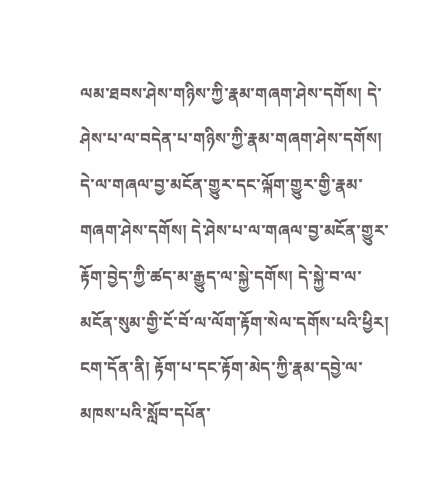ལམ་ཐབས་ཤེས་གཉིས་ཀྱི་རྣམ་གཞག་ཤེས་དགོས། དེ་ཤེས་པ་ལ་བདེན་པ་གཉིས་ཀྱི་རྣམ་གཞག་ཤེས་དགོས། དེ་ལ་གཞལ་བྱ་མངོན་གྱུར་དང་ལྐོག་གྱུར་གྱི་རྣམ་གཞག་ཤེས་དགོས། དེ་ཤེས་པ་ལ་གཞལ་བྱ་མངོན་གྱུར་རྟོག་བྱེད་ཀྱི་ཚད་མ་རྒྱུད་ལ་སྐྱེ་དགོས། དེ་སྐྱེ་བ་ལ་མངོན་སུམ་གྱི་ངོ་བོ་ལ་ལོག་རྟོག་སེལ་དགོས་པའི་ཕྱིར། ངག་དོན་ནི། རྟོག་པ་དང་རྟོག་མེད་ཀྱི་རྣམ་དབྱེ་ལ་མཁས་པའི་སློབ་དཔོན་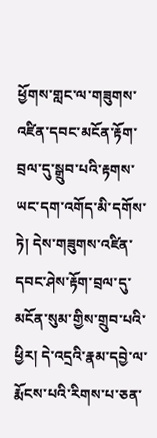ཕྱོགས་གླང་ལ་གཟུགས་འཛིན་དབང་མངོན་རྟོག་བྲལ་དུ་སྒྲུབ་པའི་རྟགས་ཡང་དག་འགོད་མི་དགོས་ཏེ། དེས་གཟུགས་འཛིན་དབང་ཤེས་རྟོག་བྲལ་དུ་མངོན་སུམ་གྱིས་གྲུབ་པའི་ཕྱིར། དེ་འདྲའི་རྣམ་དབྱེ་ལ་རྨོངས་པའི་རིགས་པ་ཅན་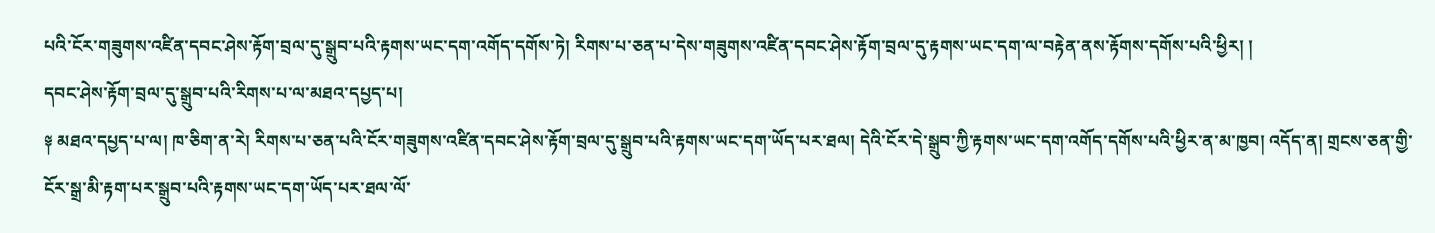པའི་ངོར་གཟུགས་འཛིན་དབང་ཤེས་རྟོག་བྲལ་དུ་སྒྲུབ་པའི་རྟགས་ཡང་དག་འགོད་དགོས་ཏེ། རིགས་པ་ཅན་པ་དེས་གཟུགས་འཛིན་དབང་ཤེས་རྟོག་བྲལ་དུ་རྟགས་ཡང་དག་ལ་བརྟེན་ནས་རྟོགས་དགོས་པའི་ཕྱིར། །
དབང་ཤེས་རྟོག་བྲལ་དུ་སྒྲུབ་པའི་རིགས་པ་ལ་མཐའ་དཔྱད་པ།
༈ མཐའ་དཔྱད་པ་ལ། ཁ་ཅིག་ན་རེ། རིགས་པ་ཅན་པའི་ངོར་གཟུགས་འཛིན་དབང་ཤེས་རྟོག་བྲལ་དུ་སྒྲུབ་པའི་རྟགས་ཡང་དག་ཡོད་པར་ཐལ། དེའི་ངོར་དེ་སྒྲུབ་ཀྱི་རྟགས་ཡང་དག་འགོད་དགོས་པའི་ཕྱིར་ན་མ་ཁྱབ། འདོད་ན། གྲངས་ཅན་གྱི་ངོར་སྒྲ་མི་རྟག་པར་སྒྲུབ་པའི་རྟགས་ཡང་དག་ཡོད་པར་ཐལ་ལོ་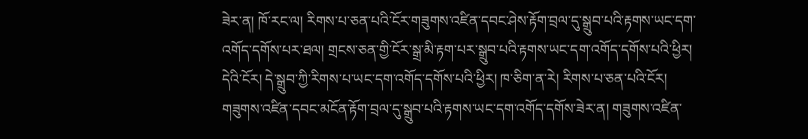ཟེར་ན། ཁོ་རང་ལ། རིགས་པ་ཅན་པའི་ངོར་གཟུགས་འཛིན་དབང་ཤེས་རྟོག་བྲལ་དུ་སྒྲུབ་པའི་རྟགས་ཡང་དག་འགོད་དགོས་པར་ཐལ། གྲངས་ཅན་གྱི་ངོར་སྒྲ་མི་རྟག་པར་སྒྲུབ་པའི་རྟགས་ཡང་དག་འགོད་དགོས་པའི་ཕྱིར། དེའི་ངོར། དེ་སྒྲུབ་ཀྱི་རིགས་པ་ཡང་དག་འགོད་དགོས་པའི་ཕྱིར། ཁ་ཅིག་ན་རེ། རིགས་པ་ཅན་པའི་ངོར། གཟུགས་འཛིན་དབང་མངོན་རྟོག་བྲལ་དུ་སྒྲུབ་པའི་རྟགས་ཡང་དག་འགོད་དགོས་ཟེར་ན། གཟུགས་འཛིན་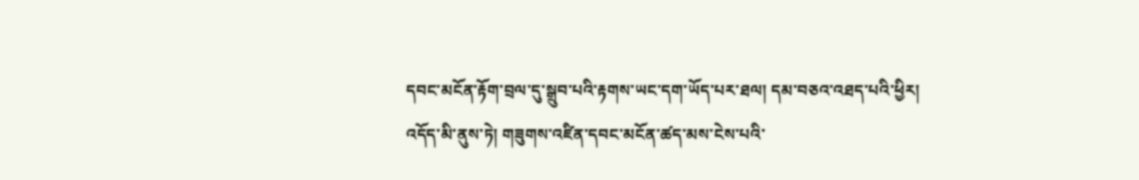དབང་མངོན་རྟོག་བྲལ་དུ་སྒྲུབ་པའི་རྟགས་ཡང་དག་ཡོད་པར་ཐལ། དམ་བཅའ་འཐད་པའི་ཕྱིར། འདོད་མི་ནུས་ཏེ། གཟུགས་འཛིན་དབང་མངོན་ཚད་མས་ངེས་པའི་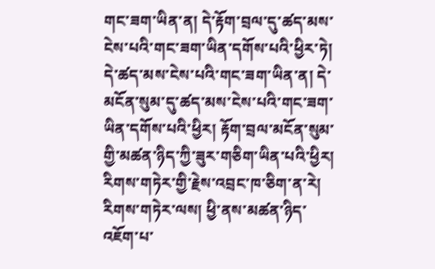གང་ཟག་ཡིན་ན། དེ་རྟོག་བྲལ་དུ་ཚད་མས་ངེས་པའི་གང་ཟག་ཡིན་དགོས་པའི་ཕྱིར་ཏེ། དེ་ཚད་མས་ངེས་པའི་གང་ཟག་ཡིན་ན། དེ་མངོན་སུམ་དུ་ཚད་མས་ངེས་པའི་གང་ཟག་ཡིན་དགོས་པའི་ཕྱིར། རྟོག་བྲལ་མངོན་སུམ་གྱི་མཚན་ཉིད་ཀྱི་ཟུར་གཅིག་ཡིན་པའི་ཕྱིར། རིགས་གཏེར་གྱི་རྗེས་འབྲང་ཁ་ཅིག་ན་རེ། རིགས་གཏེར་ལས། ཕྱི་ནས་མཚན་ཉིད་འཇོག་པ་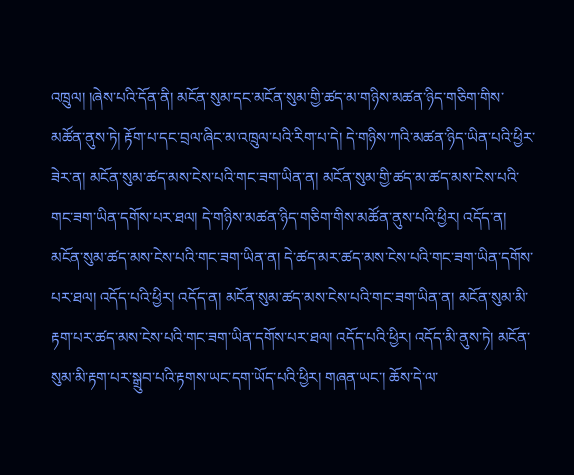འཁྲུལ། །ཞེས་པའི་དོན་ནི། མངོན་སུམ་དང་མངོན་སུམ་གྱི་ཚད་མ་གཉིས་མཚན་ཉིད་གཅིག་གིས་མཚོན་ནུས་ཏེ། རྟོག་པ་དང་བྲལ་ཞིང་མ་འཁྲུལ་པའི་རིག་པ་དེ། དེ་གཉིས་ཀའི་མཚན་ཉིད་ཡིན་པའི་ཕྱིར་ཟེར་ན། མངོན་སུམ་ཚད་མས་ངེས་པའི་གང་ཟག་ཡིན་ན། མངོན་སུམ་གྱི་ཚད་མ་ཚད་མས་ངེས་པའི་གང་ཟག་ཡིན་དགོས་པར་ཐལ། དེ་གཉིས་མཚན་ཉིད་གཅིག་གིས་མཚོན་ནུས་པའི་ཕྱིར། འདོད་ན། མངོན་སུམ་ཚད་མས་ངེས་པའི་གང་ཟག་ཡིན་ན། དེ་ཚད་མར་ཚད་མས་ངེས་པའི་གང་ཟག་ཡིན་དགོས་པར་ཐལ། འདོད་པའི་ཕྱིར། འདོད་ན། མངོན་སུམ་ཚད་མས་ངེས་པའི་གང་ཟག་ཡིན་ན། མངོན་སུམ་མི་རྟག་པར་ཚད་མས་ངེས་པའི་གང་ཟག་ཡིན་དགོས་པར་ཐལ། འདོད་པའི་ཕྱིར། འདོད་མི་ནུས་ཏེ། མངོན་སུམ་མི་རྟག་པར་སྒྲུབ་པའི་རྟགས་ཡང་དག་ཡོད་པའི་ཕྱིར། གཞན་ཡང་། ཆོས་དེ་ལ་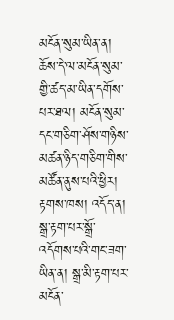མངོན་སུམ་ཡིན་ན། ཆོས་དེ་ལ་མངོན་སུམ་གྱི་ཚད་མ་ཡིན་དགོས་པར་ཐལ། མངོན་སུམ་དང་གཅིག་ཤོས་གཉིས་མཚན་ཉིད་གཅིག་གིས་མཚོན་ནུས་པའི་ཕྱིར། རྟགས་ཁས། འདོད་ན། སྒྲ་རྟག་པར་སྒྲོ་འདོགས་པའི་གང་ཟག་ཡིན་ན། སྒྲ་མི་རྟག་པར་མངོན་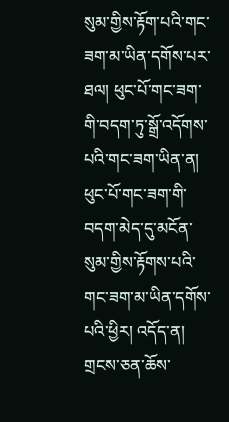སུམ་གྱིས་རྟོག་པའི་གང་ཟག་མ་ཡིན་དགོས་པར་ཐལ། ཕུང་པོ་གང་ཟག་གི་བདག་ཏུ་སྒྲོ་འདོགས་པའི་གང་ཟག་ཡིན་ན། ཕུང་པོ་གང་ཟག་གི་བདག་མེད་དུ་མངོན་སུམ་གྱིས་རྟོགས་པའི་གང་ཟག་མ་ཡིན་དགོས་པའི་ཕྱིར། འདོད་ན། གྲངས་ཅན་ཆོས་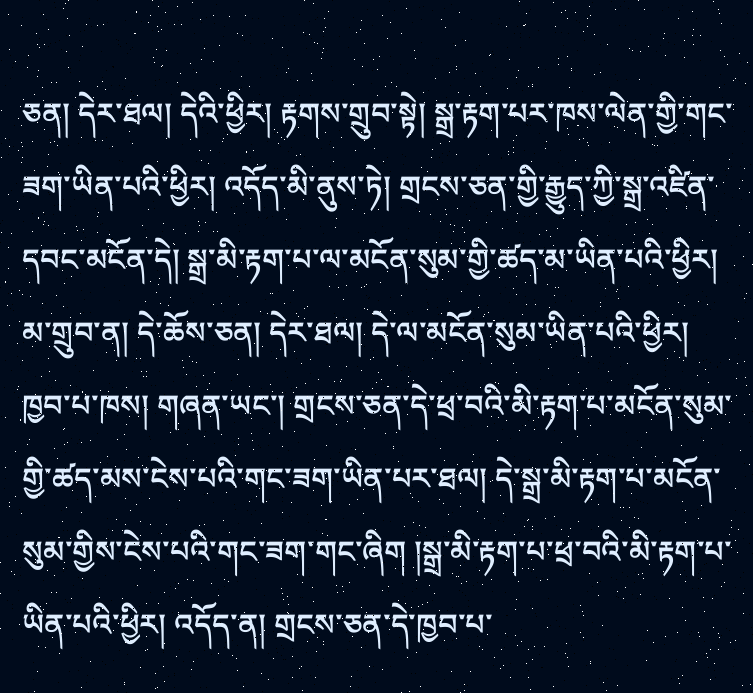ཅན། དེར་ཐལ། དེའི་ཕྱིར། རྟགས་གྲུབ་སྟེ། སྒྲ་རྟག་པར་ཁས་ལེན་གྱི་གང་ཟག་ཡིན་པའི་ཕྱིར། འདོད་མི་ནུས་ཏེ། གྲངས་ཅན་གྱི་རྒྱུད་ཀྱི་སྒྲ་འཛིན་དབང་མངོན་དེ། སྒྲ་མི་རྟག་པ་ལ་མངོན་སུམ་གྱི་ཚད་མ་ཡིན་པའི་ཕྱིར། མ་གྲུབ་ན། དེ་ཆོས་ཅན། དེར་ཐལ། དེ་ལ་མངོན་སུམ་ཡིན་པའི་ཕྱིར། ཁྱབ་པ་ཁས། གཞན་ཡང་། གྲངས་ཅན་དེ་ཕྲ་བའི་མི་རྟག་པ་མངོན་སུམ་གྱི་ཚད་མས་ངེས་པའི་གང་ཟག་ཡིན་པར་ཐལ། དེ་སྒྲ་མི་རྟག་པ་མངོན་སུམ་གྱིས་ངེས་པའི་གང་ཟག་གང་ཞིག །སྒྲ་མི་རྟག་པ་ཕྲ་བའི་མི་རྟག་པ་ཡིན་པའི་ཕྱིར། འདོད་ན། གྲངས་ཅན་དེ་ཁྱབ་པ་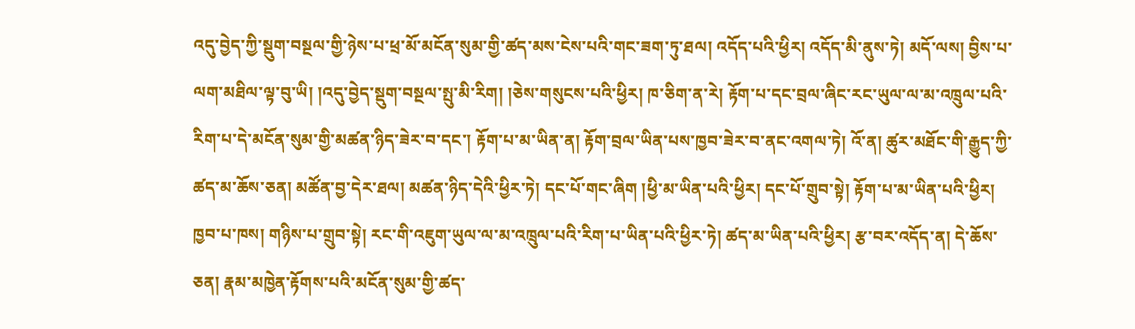འདུ་བྱེད་ཀྱི་སྡུག་བསྔལ་གྱི་ཉེས་པ་ཕྲ་མོ་མངོན་སུམ་གྱི་ཚད་མས་ངེས་པའི་གང་ཟག་ཏུ་ཐལ། འདོད་པའི་ཕྱིར། འདོད་མི་ནུས་ཏེ། མདོ་ལས། བྱིས་པ་ལག་མཐིལ་ལྟ་བུ་ཡི། །འདུ་བྱེད་སྡུག་བསྔལ་སྤུ་མི་རིག། །ཅེས་གསུངས་པའི་ཕྱིར། ཁ་ཅིག་ན་རེ། རྟོག་པ་དང་བྲལ་ཞིང་རང་ཡུལ་ལ་མ་འཁྲུལ་པའི་རིག་པ་དེ་མངོན་སུམ་གྱི་མཚན་ཉིད་ཟེར་བ་དང་། རྟོག་པ་མ་ཡིན་ན། རྟོག་བྲལ་ཡིན་པས་ཁྱབ་ཟེར་བ་ནང་འགལ་ཏེ། འོ་ན། ཚུར་མཐོང་གི་རྒྱུད་ཀྱི་ཚད་མ་ཆོས་ཅན། མཚོན་བྱ་དེར་ཐལ། མཚན་ཉིད་དེའི་ཕྱིར་ཏེ། དང་པོ་གང་ཞིག །ཕྱི་མ་ཡིན་པའི་ཕྱིར། དང་པོ་གྲུབ་སྟེ། རྟོག་པ་མ་ཡིན་པའི་ཕྱིར། ཁྱབ་པ་ཁས། གཉིས་པ་གྲུབ་སྟེ། རང་གི་འཇུག་ཡུལ་ལ་མ་འཁྲུལ་པའི་རིག་པ་ཡིན་པའི་ཕྱིར་ཏེ། ཚད་མ་ཡིན་པའི་ཕྱིར། རྩ་བར་འདོད་ན། དེ་ཆོས་ཅན། རྣམ་མཁྱེན་རྟོགས་པའི་མངོན་སུམ་གྱི་ཚད་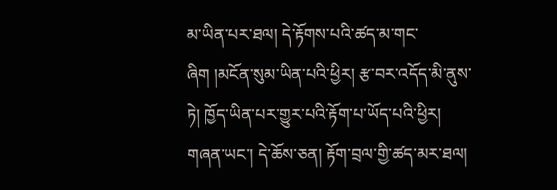མ་ཡིན་པར་ཐལ། དེ་རྟོགས་པའི་ཚད་མ་གང་ཞིག །མངོན་སུམ་ཡིན་པའི་ཕྱིར། རྩ་བར་འདོད་མི་ནུས་ཏེ། ཁྱོད་ཡིན་པར་གྱུར་པའི་རྟོག་པ་ཡོད་པའི་ཕྱིར། གཞན་ཡང་། དེ་ཆོས་ཅན། རྟོག་བྲལ་གྱི་ཚད་མར་ཐལ།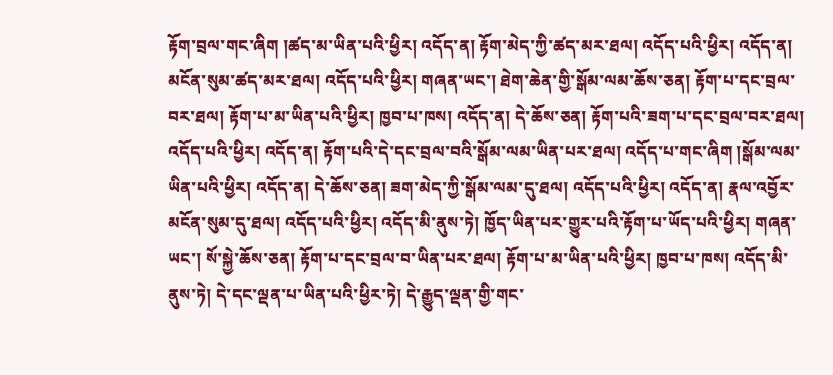རྟོག་བྲལ་གང་ཞིག །ཚད་མ་ཡིན་པའི་ཕྱིར། འདོད་ན། རྟོག་མེད་ཀྱི་ཚད་མར་ཐལ། འདོད་པའི་ཕྱིར། འདོད་ན། མངོན་སུམ་ཚད་མར་ཐལ། འདོད་པའི་ཕྱིར། གཞན་ཡང་། ཐེག་ཆེན་གྱི་སྒོམ་ལམ་ཆོས་ཅན། རྟོག་པ་དང་བྲལ་བར་ཐལ། རྟོག་པ་མ་ཡིན་པའི་ཕྱིར། ཁྱབ་པ་ཁས། འདོད་ན། དེ་ཆོས་ཅན། རྟོག་པའི་ཟག་པ་དང་བྲལ་བར་ཐལ། འདོད་པའི་ཕྱིར། འདོད་ན། རྟོག་པའི་དེ་དང་བྲལ་བའི་སྒོམ་ལམ་ཡིན་པར་ཐལ། འདོད་པ་གང་ཞིག །སྒོམ་ལམ་ཡིན་པའི་ཕྱིར། འདོད་ན། དེ་ཆོས་ཅན། ཟག་མེད་ཀྱི་སྒོམ་ལམ་དུ་ཐལ། འདོད་པའི་ཕྱིར། འདོད་ན། རྣལ་འབྱོར་མངོན་སུམ་དུ་ཐལ། འདོད་པའི་ཕྱིར། འདོད་མི་ནུས་ཏེ། ཁྱོད་ཡིན་པར་གྱུར་པའི་རྟོག་པ་ཡོད་པའི་ཕྱིར། གཞན་ཡང་། སོ་སྐྱེ་ཆོས་ཅན། རྟོག་པ་དང་བྲལ་བ་ཡིན་པར་ཐལ། རྟོག་པ་མ་ཡིན་པའི་ཕྱིར། ཁྱབ་པ་ཁས། འདོད་མི་ནུས་ཏེ། དེ་དང་ལྡན་པ་ཡིན་པའི་ཕྱིར་ཏེ། དེ་རྒྱུད་ལྡན་གྱི་གང་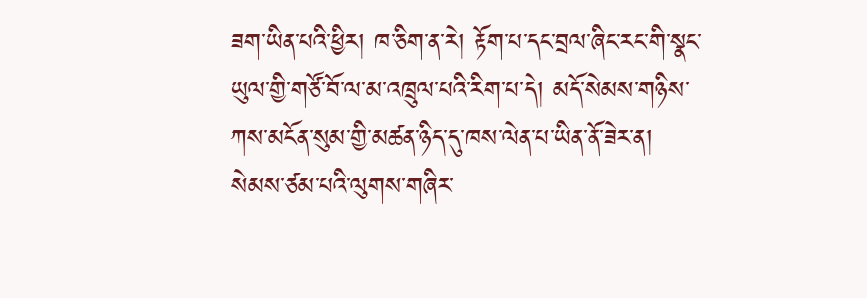ཟག་ཡིན་པའི་ཕྱིར། ཁ་ཅིག་ན་རེ། རྟོག་པ་དང་བྲལ་ཞིང་རང་གི་སྣང་ཡུལ་གྱི་གཙོ་བོ་ལ་མ་འཁྲུལ་པའི་རིག་པ་དེ། མདོ་སེམས་གཉིས་ཀས་མངོན་སུམ་གྱི་མཚན་ཉིད་དུ་ཁས་ལེན་པ་ཡིན་ནོ་ཟེར་ན། སེམས་ཙམ་པའི་ལུགས་གཞིར་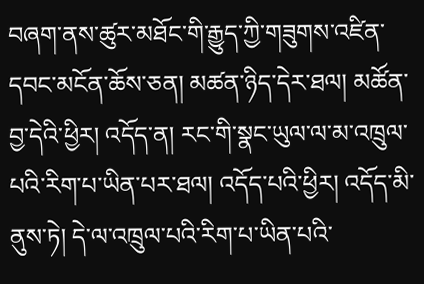བཞག་ནས་ཚུར་མཐོང་གི་རྒྱུད་ཀྱི་གཟུགས་འཛིན་དབང་མངོན་ཆོས་ཅན། མཚན་ཉིད་དེར་ཐལ། མཚོན་བྱ་དེའི་ཕྱིར། འདོད་ན། རང་གི་སྣང་ཡུལ་ལ་མ་འཁྲུལ་པའི་རིག་པ་ཡིན་པར་ཐལ། འདོད་པའི་ཕྱིར། འདོད་མི་ནུས་ཏེ། དེ་ལ་འཁྲུལ་པའི་རིག་པ་ཡིན་པའི་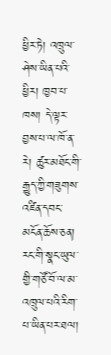ཕྱིར་ཏེ། འཁྲུལ་ཤེས་ཡིན་པའི་ཕྱིར། ཁྱབ་པ་ཁས། དེ་ལྟར་བྱས་པ་ལ་ཁོ་ན་རེ། ཚུར་མཐོང་གི་རྒྱུད་ཀྱི་གཟུགས་འཛིན་དབང་མངོན་ཆོས་ཅན། རང་གི་སྣང་ཡུལ་གྱི་གཙོ་བོ་ལ་མ་འཁྲུལ་པའི་རིག་པ་ཡིན་པར་ཐལ།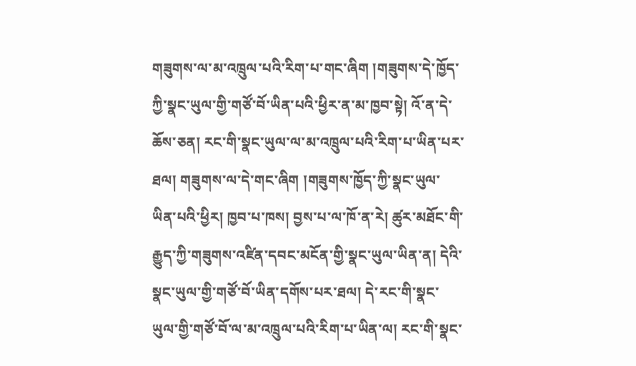གཟུགས་ལ་མ་འཁྲུལ་པའི་རིག་པ་གང་ཞིག །གཟུགས་དེ་ཁྱོད་ཀྱི་སྣང་ཡུལ་གྱི་གཙོ་བོ་ཡིན་པའི་ཕྱིར་ན་མ་ཁྱབ་སྟེ། འོ་ན་དེ་ཆོས་ཅན། རང་གི་སྣང་ཡུལ་ལ་མ་འཁྲུལ་པའི་རིག་པ་ཡིན་པར་ཐལ། གཟུགས་ལ་དེ་གང་ཞིག །གཟུགས་ཁྱོད་ཀྱི་སྣང་ཡུལ་ཡིན་པའི་ཕྱིར། ཁྱབ་པ་ཁས། བྱས་པ་ལ་ཁོ་ན་རེ། ཚུར་མཐོང་གི་རྒྱུད་ཀྱི་གཟུགས་འཛིན་དབང་མངོན་གྱི་སྣང་ཡུལ་ཡིན་ན། དེའི་སྣང་ཡུལ་གྱི་གཙོ་བོ་ཡིན་དགོས་པར་ཐལ། དེ་རང་གི་སྣང་ཡུལ་གྱི་གཙོ་བོ་ལ་མ་འཁྲུལ་པའི་རིག་པ་ཡིན་ལ། རང་གི་སྣང་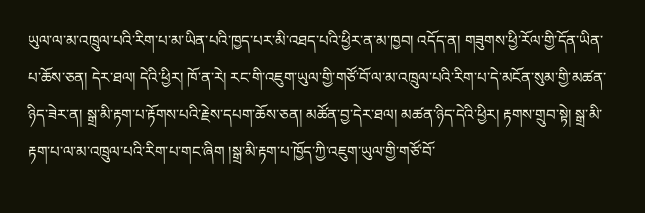ཡུལ་ལ་མ་འཁྲུལ་པའི་རིག་པ་མ་ཡིན་པའི་ཁྱད་པར་མི་འཐད་པའི་ཕྱིར་ན་མ་ཁྱབ། འདོད་ན། གཟུགས་ཕྱི་རོལ་གྱི་དོན་ཡིན་པ་ཆོས་ཅན། དེར་ཐལ། དེའི་ཕྱིར། ཁོ་ན་རེ། རང་གི་འཇུག་ཡུལ་གྱི་གཙོ་བོ་ལ་མ་འཁྲུལ་པའི་རིག་པ་དེ་མངོན་སུམ་གྱི་མཚན་ཉིད་ཟེར་ན། སྒྲ་མི་རྟག་པ་རྟོགས་པའི་རྗེས་དཔག་ཆོས་ཅན། མཚོན་བྱ་དེར་ཐལ། མཚན་ཉིད་དེའི་ཕྱིར། རྟགས་གྲུབ་སྟེ། སྒྲ་མི་རྟག་པ་ལ་མ་འཁྲུལ་པའི་རིག་པ་གང་ཞིག །སྒྲ་མི་རྟག་པ་ཁྱོད་ཀྱི་འཇུག་ཡུལ་གྱི་གཙོ་བོ་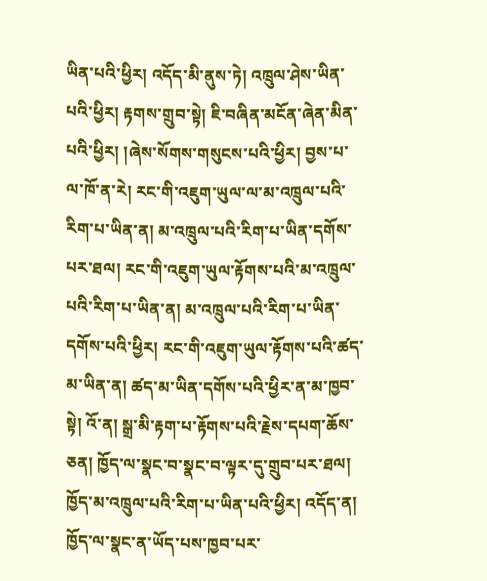ཡིན་པའི་ཕྱིར། འདོད་མི་ནུས་ཏེ། འཁྲུལ་ཤེས་ཡིན་པའི་ཕྱིར། རྟགས་གྲུབ་སྟེ། ཇི་བཞིན་མངོན་ཞེན་མིན་པའི་ཕྱིར། །ཞེས་སོགས་གསུངས་པའི་ཕྱིར། བྱས་པ་ལ་ཁོ་ན་རེ། རང་གི་འཇུག་ཡུལ་ལ་མ་འཁྲུལ་པའི་རིག་པ་ཡིན་ན། མ་འཁྲུལ་པའི་རིག་པ་ཡིན་དགོས་པར་ཐལ། རང་གི་འཇུག་ཡུལ་རྟོགས་པའི་མ་འཁྲུལ་པའི་རིག་པ་ཡིན་ན། མ་འཁྲུལ་པའི་རིག་པ་ཡིན་དགོས་པའི་ཕྱིར། རང་གི་འཇུག་ཡུལ་རྟོགས་པའི་ཚད་མ་ཡིན་ན། ཚད་མ་ཡིན་དགོས་པའི་ཕྱིར་ན་མ་ཁྱབ་སྟེ། འོ་ན། སྒྲ་མི་རྟག་པ་རྟོགས་པའི་རྗེས་དཔག་ཆོས་ཅན། ཁྱོད་ལ་སྣང་བ་སྣང་བ་ལྟར་དུ་གྲུབ་པར་ཐལ། ཁྱོད་མ་འཁྲུལ་པའི་རིག་པ་ཡིན་པའི་ཕྱིར། འདོད་ན། ཁྱོད་ལ་སྣང་ན་ཡོད་པས་ཁྱབ་པར་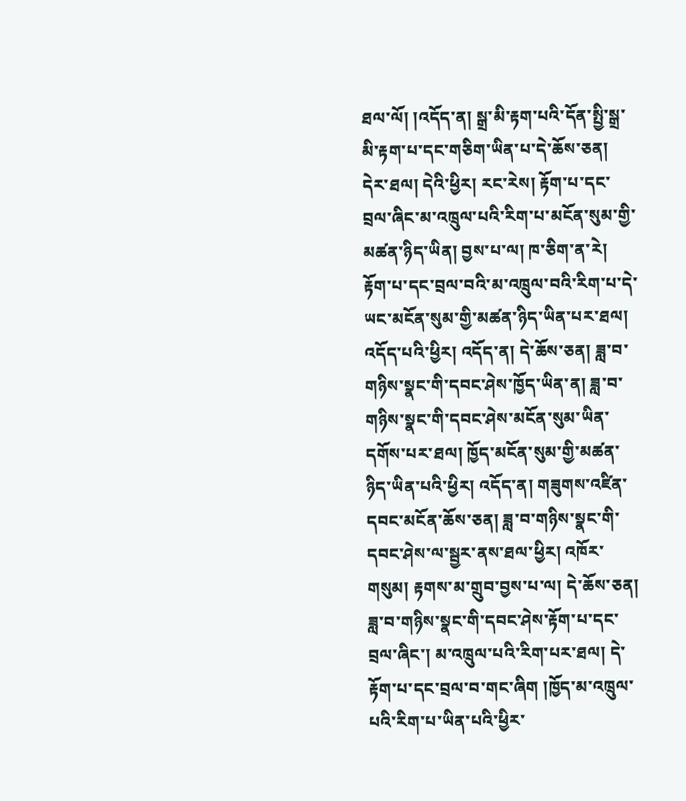ཐལ་ལོ། །འདོད་ན། སྒྲ་མི་རྟག་པའི་དོན་སྤྱི་སྒྲ་མི་རྟག་པ་དང་གཅིག་ཡིན་པ་དེ་ཆོས་ཅན། དེར་ཐལ། དེའི་ཕྱིར། རང་རེས། རྟོག་པ་དང་བྲལ་ཞིང་མ་འཁྲུལ་པའི་རིག་པ་མངོན་སུམ་གྱི་མཚན་ཉིད་ཡིན། བྱས་པ་ལ། ཁ་ཅིག་ན་རེ། རྟོག་པ་དང་བྲལ་བའི་མ་འཁྲུལ་བའི་རིག་པ་དེ་ཡང་མངོན་སུམ་གྱི་མཚན་ཉིད་ཡིན་པར་ཐལ། འདོད་པའི་ཕྱིར། འདོད་ན། དེ་ཆོས་ཅན། ཟླ་བ་གཉིས་སྣང་གི་དབང་ཤེས་ཁྱོད་ཡིན་ན། ཟླ་བ་གཉིས་སྣང་གི་དབང་ཤེས་མངོན་སུམ་ཡིན་དགོས་པར་ཐལ། ཁྱོད་མངོན་སུམ་གྱི་མཚན་ཉིད་ཡིན་པའི་ཕྱིར། འདོད་ན། གཟུགས་འཛིན་དབང་མངོན་ཆོས་ཅན། ཟླ་བ་གཉིས་སྣང་གི་དབང་ཤེས་ལ་སྦྱར་ནས་ཐལ་ཕྱིར། འཁོར་གསུམ། རྟགས་མ་གྲུབ་བྱས་པ་ལ། དེ་ཆོས་ཅན། ཟླ་བ་གཉིས་སྣང་གི་དབང་ཤེས་རྟོག་པ་དང་བྲལ་ཞིང་། མ་འཁྲུལ་པའི་རིག་པར་ཐལ། དེ་རྟོག་པ་དང་བྲལ་བ་གང་ཞིག །ཁྱོད་མ་འཁྲུལ་པའི་རིག་པ་ཡིན་པའི་ཕྱིར་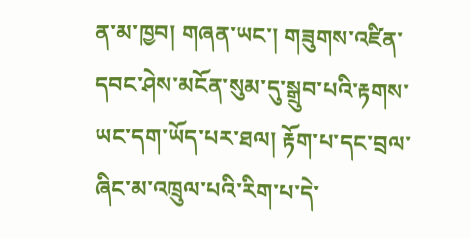ན་མ་ཁྱབ། གཞན་ཡང་། གཟུགས་འཛིན་དབང་ཤེས་མངོན་སུམ་དུ་སྒྲུབ་པའི་རྟགས་ཡང་དག་ཡོད་པར་ཐལ། རྟོག་པ་དང་བྲལ་ཞིང་མ་འཁྲུལ་པའི་རིག་པ་དེ་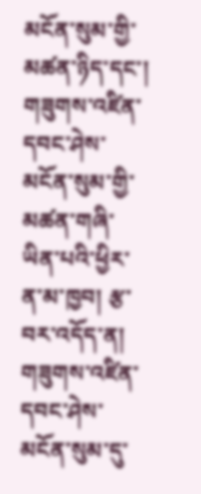མངོན་སུམ་གྱི་མཚན་ཉིད་དང་། གཟུགས་འཛིན་དབང་ཤེས་མངོན་སུམ་གྱི་མཚན་གཞི་ཡིན་པའི་ཕྱིར་ན་མ་ཁྱབ། རྩ་བར་འདོད་ན། གཟུགས་འཛིན་དབང་ཤེས་མངོན་སུམ་དུ་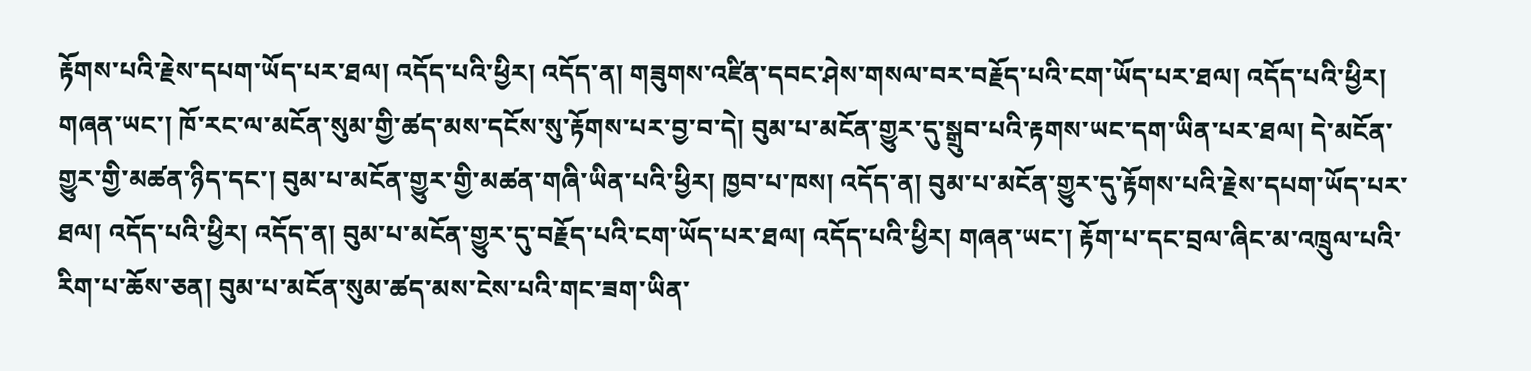རྟོགས་པའི་རྗེས་དཔག་ཡོད་པར་ཐལ། འདོད་པའི་ཕྱིར། འདོད་ན། གཟུགས་འཛིན་དབང་ཤེས་གསལ་བར་བརྗོད་པའི་ངག་ཡོད་པར་ཐལ། འདོད་པའི་ཕྱིར། གཞན་ཡང་། ཁོ་རང་ལ་མངོན་སུམ་གྱི་ཚད་མས་དངོས་སུ་རྟོགས་པར་བྱ་བ་དེ། བུམ་པ་མངོན་གྱུར་དུ་སྒྲུབ་པའི་རྟགས་ཡང་དག་ཡིན་པར་ཐལ། དེ་མངོན་གྱུར་གྱི་མཚན་ཉིད་དང་། བུམ་པ་མངོན་གྱུར་གྱི་མཚན་གཞི་ཡིན་པའི་ཕྱིར། ཁྱབ་པ་ཁས། འདོད་ན། བུམ་པ་མངོན་གྱུར་དུ་རྟོགས་པའི་རྗེས་དཔག་ཡོད་པར་ཐལ། འདོད་པའི་ཕྱིར། འདོད་ན། བུམ་པ་མངོན་གྱུར་དུ་བརྗོད་པའི་ངག་ཡོད་པར་ཐལ། འདོད་པའི་ཕྱིར། གཞན་ཡང་། རྟོག་པ་དང་བྲལ་ཞིང་མ་འཁྲུལ་པའི་རིག་པ་ཆོས་ཅན། བུམ་པ་མངོན་སུམ་ཚད་མས་ངེས་པའི་གང་ཟག་ཡིན་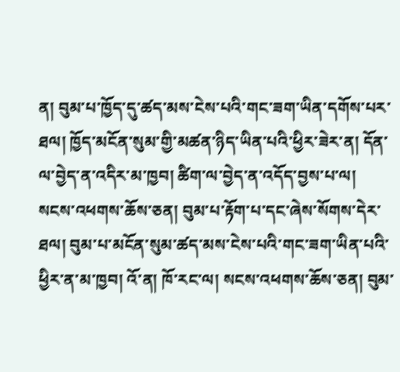ན། བུམ་པ་ཁྱོད་དུ་ཚད་མས་ངེས་པའི་གང་ཟག་ཡིན་དགོས་པར་ཐལ། ཁྱོད་མངོན་སུམ་གྱི་མཚན་ཉིད་ཡིན་པའི་ཕྱིར་ཟེར་ན། དོན་ལ་བྱེད་ན་འདིར་མ་ཁྱབ། ཚིག་ལ་བྱེད་ན་འདོད་བྱས་པ་ལ། སངས་འཕགས་ཆོས་ཅན། བུམ་པ་རྟོག་པ་དང་ཞེས་སོགས་དེར་ཐལ། བུམ་པ་མངོན་སུམ་ཚད་མས་ངེས་པའི་གང་ཟག་ཡིན་པའི་ཕྱིར་ན་མ་ཁྱབ། འོ་ན། ཁོ་རང་ལ། སངས་འཕགས་ཆོས་ཅན། བུམ་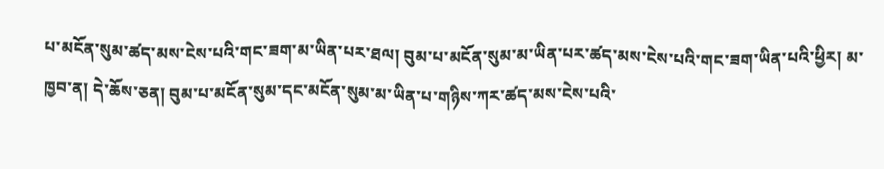པ་མངོན་སུམ་ཚད་མས་ངེས་པའི་གང་ཟག་མ་ཡིན་པར་ཐལ། བུམ་པ་མངོན་སུམ་མ་ཡིན་པར་ཚད་མས་ངེས་པའི་གང་ཟག་ཡིན་པའི་ཕྱིར། མ་ཁྱབ་ན། དེ་ཆོས་ཅན། བུམ་པ་མངོན་སུམ་དང་མངོན་སུམ་མ་ཡིན་པ་གཉིས་ཀར་ཚད་མས་ངེས་པའི་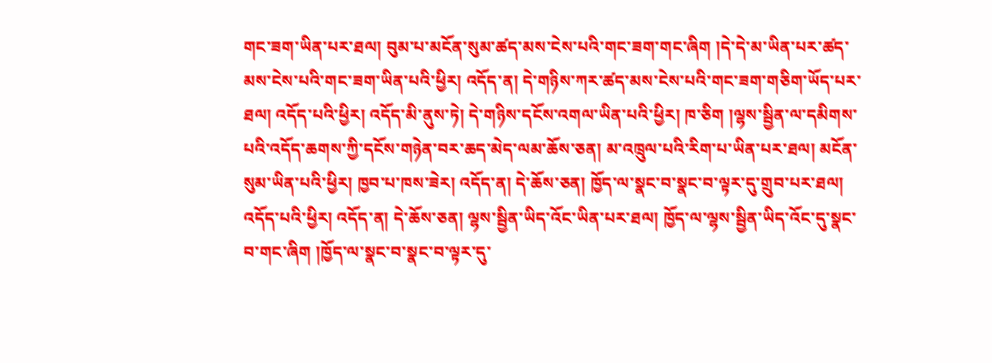གང་ཟག་ཡིན་པར་ཐལ། བུམ་པ་མངོན་སུམ་ཚད་མས་ངེས་པའི་གང་ཟག་གང་ཞིག །དེ་དེ་མ་ཡིན་པར་ཚད་མས་ངེས་པའི་གང་ཟག་ཡིན་པའི་ཕྱིར། འདོད་ན། དེ་གཉིས་ཀར་ཚད་མས་ངེས་པའི་གང་ཟག་གཅིག་ཡོད་པར་ཐལ། འདོད་པའི་ཕྱིར། འདོད་མི་ནུས་ཏེ། དེ་གཉིས་དངོས་འགལ་ཡིན་པའི་ཕྱིར། ཁ་ཅིག །ལྷས་སྦྱིན་ལ་དམིགས་པའི་འདོད་ཆགས་ཀྱི་དངོས་གཉེན་བར་ཆད་མེད་ལམ་ཆོས་ཅན། མ་འཁྲུལ་པའི་རིག་པ་ཡིན་པར་ཐལ། མངོན་སུམ་ཡིན་པའི་ཕྱིར། ཁྱབ་པ་ཁས་ཟེར། འདོད་ན། དེ་ཆོས་ཅན། ཁྱོད་ལ་སྣང་བ་སྣང་བ་ལྟར་དུ་གྲུབ་པར་ཐལ། འདོད་པའི་ཕྱིར། འདོད་ན། དེ་ཆོས་ཅན། ལྷས་སྦྱིན་ཡིད་འོང་ཡིན་པར་ཐལ། ཁྱོད་ལ་ལྷས་སྦྱིན་ཡིད་འོང་དུ་སྣང་བ་གང་ཞིག །ཁྱོད་ལ་སྣང་བ་སྣང་བ་ལྟར་དུ་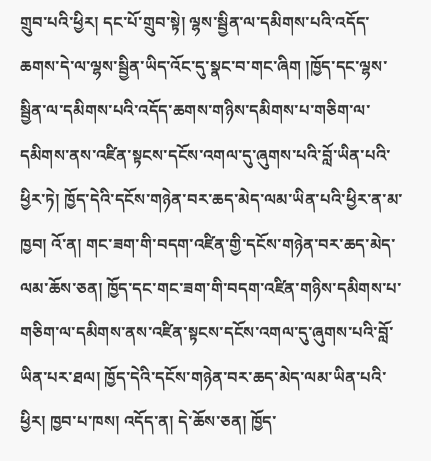གྲུབ་པའི་ཕྱིར། དང་པོ་གྲུབ་སྟེ། ལྷས་སྦྱིན་ལ་དམིགས་པའི་འདོད་ཆགས་དེ་ལ་ལྷས་སྦྱིན་ཡིད་འོང་དུ་སྣང་བ་གང་ཞིག །ཁྱོད་དང་ལྷས་སྦྱིན་ལ་དམིགས་པའི་འདོད་ཆགས་གཉིས་དམིགས་པ་གཅིག་ལ་དམིགས་ནས་འཛིན་སྟངས་དངོས་འགལ་དུ་ཞུགས་པའི་བློ་ཡིན་པའི་ཕྱིར་ཏེ། ཁྱོད་དེའི་དངོས་གཉེན་བར་ཆད་མེད་ལམ་ཡིན་པའི་ཕྱིར་ན་མ་ཁྱབ། འོ་ན། གང་ཟག་གི་བདག་འཛིན་གྱི་དངོས་གཉེན་བར་ཆད་མེད་ལམ་ཆོས་ཅན། ཁྱོད་དང་གང་ཟག་གི་བདག་འཛིན་གཉིས་དམིགས་པ་གཅིག་ལ་དམིགས་ནས་འཛིན་སྟངས་དངོས་འགལ་དུ་ཞུགས་པའི་བློ་ཡིན་པར་ཐལ། ཁྱོད་དེའི་དངོས་གཉེན་བར་ཆད་མེད་ལམ་ཡིན་པའི་ཕྱིར། ཁྱབ་པ་ཁས། འདོད་ན། དེ་ཆོས་ཅན། ཁྱོད་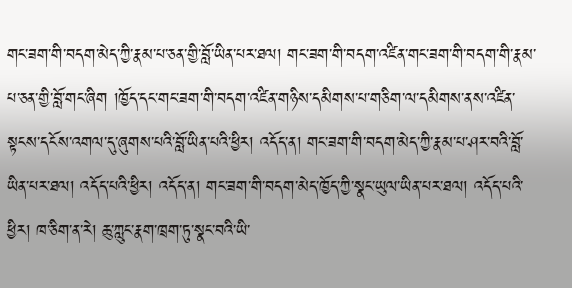གང་ཟག་གི་བདག་མེད་ཀྱི་རྣམ་པ་ཅན་གྱི་བློ་ཡིན་པར་ཐལ། གང་ཟག་གི་བདག་འཛིན་གང་ཟག་གི་བདག་གི་རྣམ་པ་ཅན་གྱི་བློ་གང་ཞིག །ཁྱོད་དང་གང་ཟག་གི་བདག་འཛིན་གཉིས་དམིགས་པ་གཅིག་ལ་དམིགས་ནས་འཛིན་སྟངས་དངོས་འགལ་དུ་ཞུགས་པའི་བློ་ཡིན་པའི་ཕྱིར། འདོད་ན། གང་ཟག་གི་བདག་མེད་ཀྱི་རྣམ་པ་ཤར་བའི་བློ་ཡིན་པར་ཐལ། འདོད་པའི་ཕྱིར། འདོད་ན། གང་ཟག་གི་བདག་མེད་ཁྱོད་ཀྱི་སྣང་ཡུལ་ཡིན་པར་ཐལ། འདོད་པའི་ཕྱིར། ཁ་ཅིག་ན་རེ། ཆུ་ཀླུང་རྣག་ཁྲག་ཏུ་སྣང་བའི་ཡི་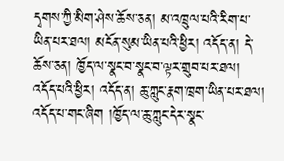དྭགས་ཀྱི་མིག་ཤེས་ཆོས་ཅན། མ་འཁྲུལ་པའི་རིག་པ་ཡིན་པར་ཐལ། མངོན་སུམ་ཡིན་པའི་ཕྱིར། འདོད་ན། དེ་ཆོས་ཅན། ཁྱོད་ལ་སྣང་བ་སྣང་བ་ལྟར་གྲུབ་པར་ཐལ། འདོད་པའི་ཕྱིར། འདོད་ན། ཆུ་ཀླུང་རྣག་ཁྲག་ཡིན་པར་ཐལ། འདོད་པ་གང་ཞིག །ཁྱོད་ལ་ཆུ་ཀླུང་དེར་སྣང་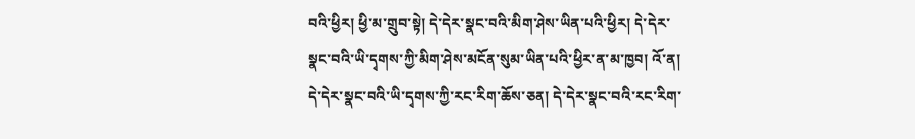བའི་ཕྱིར། ཕྱི་མ་གྲུབ་སྟེ། དེ་དེར་སྣང་བའི་མིག་ཤེས་ཡིན་པའི་ཕྱིར། དེ་དེར་སྣང་བའི་ཡི་དྭགས་ཀྱི་མིག་ཤེས་མངོན་སུམ་ཡིན་པའི་ཕྱིར་ན་མ་ཁྱབ། འོ་ན། དེ་དེར་སྣང་བའི་ཡི་དྭགས་ཀྱི་རང་རིག་ཆོས་ཅན། དེ་དེར་སྣང་བའི་རང་རིག་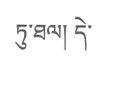ཏུ་ཐལ། དེ་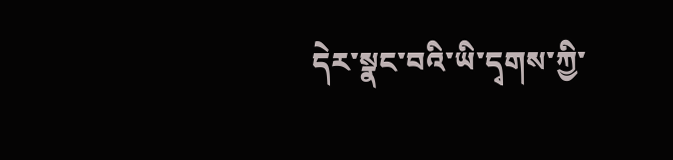དེར་སྣང་བའི་ཡི་དྭགས་ཀྱི་